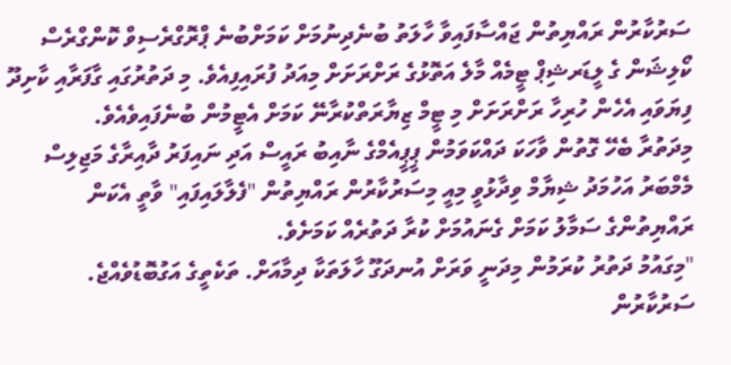ސަރުކާރުން ރައްޔިތުން ޖައްސާފައިވާ ހާލަތު ބުނެދިނުމަށް ކަމަށްބުނެ ޕްރޮގްރެސިވް ކޮންގްރެސް ކޯލިޝަން ގެ ލީޑަރޝިޕް ޓީމެއް މާލެ އަތޮޅުގެ ރަށްރަށަށް މިއަދު ފުރައިފިއެވެ. މި ދަތުރުގައި ގާފަރާއި ކާށިދޫ ފިޔަވައި އެހެން ހުރިހާ ރަށްރަށަށް މި ޓީމް ޒިޔާރަތްކުރާނޭ ކަމަށް އެޓީމުން ބުނެފައިވެއެވެ.
މިދަތުރާ ބެހޭ ގޮތުން ވާހަކަ ދައްކަވަމުން ޕީޕީއެމްގެ ނާއިބު ރައީސް އަދި ނައިފަރު ދާއިރާގެ މަޖިލިސް މެމްބަރު އަހުމަދު ޝިޔާމް ވިދާޅުވީ މިއީ މިސަރުކާރުން ރައްޔިތުން "ފެލާލައިފައި" ވާތީ އެކަން ރައްޔިތުންގެ ސަމާލު ކަމަށް ގެނައުމަށް ކުރާ ދަތުރެއް ކަމަށެވެ.
"މިގައުމު ދަތުރު ކުރަމުން މިދަނީ ވަރަށް އުނދަގޫ ހާލަތަކާ ދިމާއަށް. ތަކެތީގެ އަގުބޮޑުވެއްޖެ. ސަރުކާރުން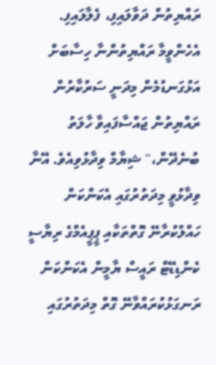ރައްޔިތުން ދަވާލައިފި، ފެލާލައިފި. އެހެންވީމާ ރައްޔިތުންނާ ހިސާބަށް އަޅުގަނޑުމެން މިދަނީ ސަރުކާރުން ރައްޔިތުން ޖައްސާފައިވާ ހާލަތު ބުނެދޭން،" ޝިޔާމް ވިދާޅުވިއެވެ. އޭނާ ވިދާޅުވީ މިދަތުރުގައި އެކަންކަން ހައްލުކުރާނޭ ގޮތްތަކާއި ޕީޕީއެމްގެ ރިޔާސީ ކެންޑިޑޭޓް ރައީސް ޔާމީން އެކަންކަން ރަނގަޅުކުރައްވާނޭ ގޮތް މިދަތުރުގައި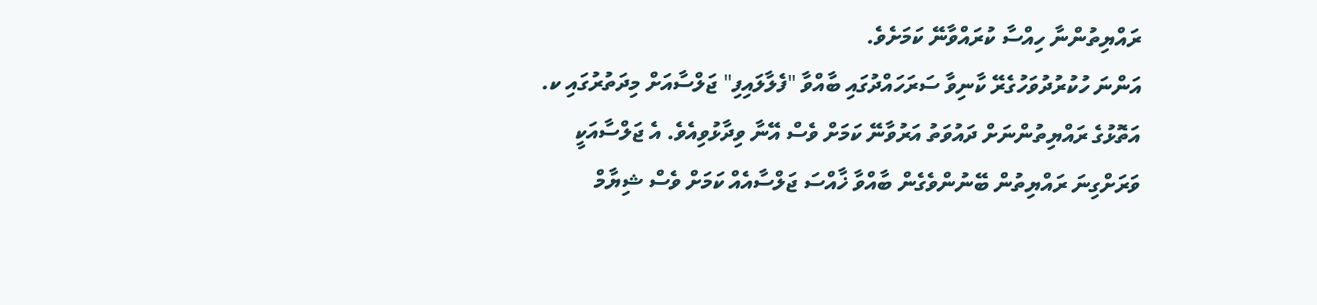ރައްޔިތުންނާ ހިއްސާ ކުރައްވާނޭ ކަމަށެވެ.
އަންނަ ހުކުރުދުވަހުގެރޭ ކާނިވާ ސަރަހައްދުގައި ބާއްވާ "ފެލާލައިފި" ޖަލްސާއަށް މިދަތުރުގައި ކ. އަތޮޅުގެ ރައްޔިތުންނަށް ދައުވަތު އަރުވާނޭ ކަމަށް ވެސް އޭނާ ވިދާޅުވިއެވެ. އެ ޖަލްސާއަކީ ވަރަށްގިނަ ރައްޔިތުން ބޭނުންވެގެން ބާއްވާ ޚާއްސަ ޖަލްސާއެއް ކަމަށް ވެސް ޝިޔާމް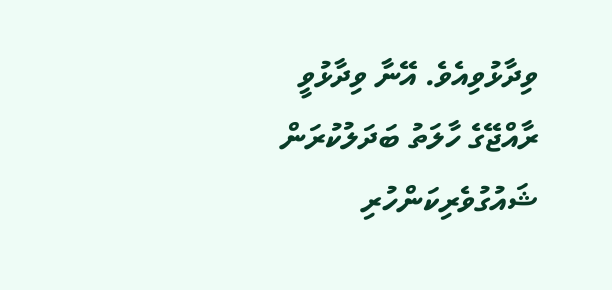ވިދާޅުވިއެވެ. އޭނާ ވިދާޅުވީ ރާއްޖޭގެ ހާލަތު ބަދަލުކުރަން ޝައުގުވެރިކަންހުރި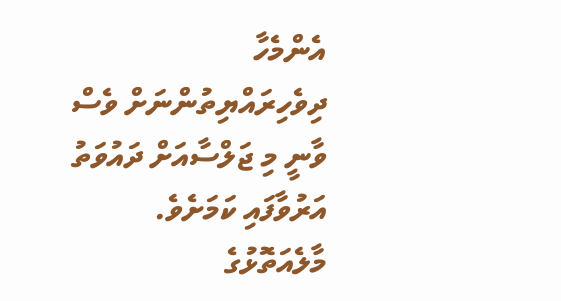އެންމެހާ ދިވެހިރައްޔިތުންނަށް ވެސް ވާނީ މި ޖަލްސާއަށް ދައުވަތު އަރުވާފައި ކަމަށެވެ.
މާލެއަތޮޅުގެ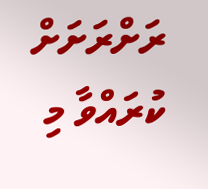ރަށްރަށަށް ކުރައްވާ މި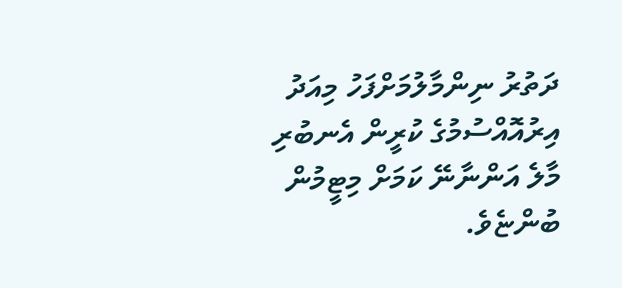ދަތުރު ނިންމާލުމަށްފަހު މިއަދު އިރުއޮއްސުމުގެ ކުރީން އެނބުރި މާލެ އަންނާނޭ ކަމަށް މިޓީމުން ބުންޏެވެ.